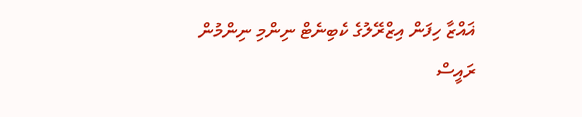ޣައްޒާ ހިފަން އިޒްރޭލުގެ ކެބިނެޓް ނިންމި ނިންމުން ރައީސް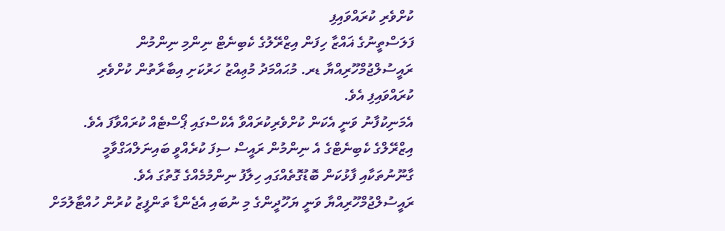ކުށްވެރި ކުރައްވައިފި
ފަލަސްތީނުގެ ޣައްޒާ ހިފަން އިޒްރޭލުގެ ކެބިނެޓް ނިންމި ނިންމުން ރައީސުލްޖުމްހޫރިއްޔާ ޑރ. މުޙައްމަދު މުޢިއްޒު ހަރުކަށި އިބާރާތުން ކުށްވެރި ކުރައްވައިފި އެވެ.
އެމަނިކުފާނު ވަނީ އެކަން ކުށްވެރިކުރައްވާ އެކްސްގައި ޕޯސްޓެއް ކުރައްވާފަ އެވެ. އިޒްރޭލްގެ ކެބިނެޓްގެ އެ ނިންމުން ރައީސް ސިފަ ކުރެއްވީ ބައިނަލްއަގްވާމީ ގާނޫނުތަކާއި ފާޅުކަން ބޮޑުގޮތެއްގައި ހިލާފު ނިންމުމެއްގެ ގޮތުގަ އެވެ.
ރައީސުލްޖުމްހޫރިއްޔާ ވަނީ ޔަހޫދީންގެ މި ނުބައި އެޖެންޑާ ތަންފީޒު ކުރުން ހުއްޓާލުމަށް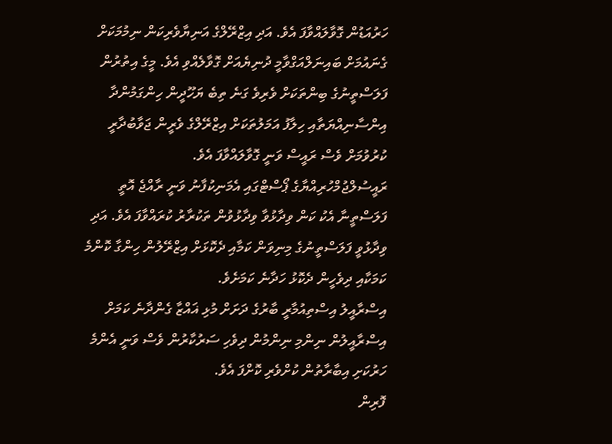ހަރުއަޑުން ގޮވާލައްވާފަ އެވެ. އަދި އިޒްރޭލްގެ އަނިޔާވެރިކަން ނިމުމަކަށް ގެނައުމަށް ބައިނަލްއަގްވާމީ ދުނިޔެއަށް ގޮވާލެއްވި އެވެ. މީގެ އިތުރުން ފަލަސްތީނުގެ ބިންތަކަށް ވެރިވެ ގަނެ ތިބެ ޔަހޫދީން ހިންގަމުންދާ އިންސާނިއްޔަތާއި ހިލާފު އަމަލުތަކަށް އިޒްރޭލްގެ ވެރީން ޖަވާބުދާރީ ކުރުވުމަށް ވެސް ރައީސް ވަނީ ގޮވާލައްވާފަ އެވެ.
ރައީސުލްޖުމްހުރިއްޔާގެ ޕޯސްޓްގައި އެމަނިކުފާނު ވަނީ ރާއްޖެ އޮތީ ފަލަސްތީނާ އެކު ކަން ވިދާޅުވާ ވިދާޅުވުން ތަކުރާރު ކުރައްވާފަ އެވެ. އަދި ވިދާޅުވީ ފަލަސްތީނުގެ މިނިވަން ކަމާއި ދެކޮޅަށް އިޒްރޭލުން ހިންގާ ކޮންމެ ކަމަކާއި ދިވެހީން ދެކޮޅު ހަދާނެ ކަމަށެވެ.
އިސްރާއީލު އިސްތިއުމާރީ ބާރުގެ ދަށަށް މުޅި ޣައްޒާ ގެންދާނެ ކަމަށް އިސްރާއީލުން ނިންމި ނިންމުން ދިވެހި ސަރުކާރުން ވެސް ވަނީ އެންމެ ހަރުކަށި އިބާރާތުން ކުށްވެރި ކޮށްފަ އެވެ.
ފޮރިން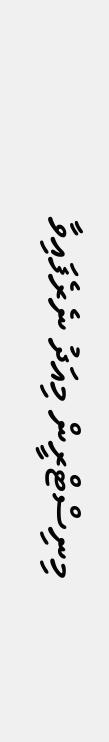މިނިސްޓްރީން މިއަދު ނެރެފައިވާ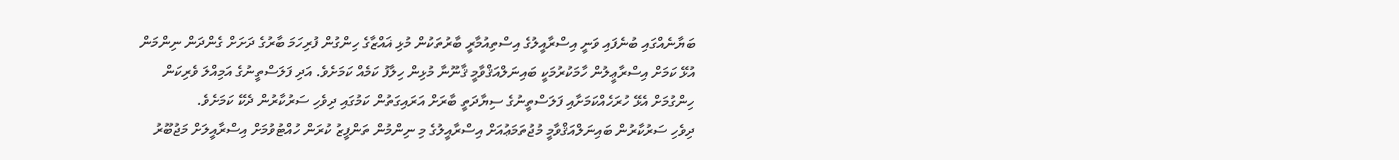ބަޔާނެއްގައި ބުނެފައި ވަނީ އިސްރާއީލުގެ އިސްތިއުމާރީ ބާރުތަކުން މުޅި ޣައްޒާގެ ހިންގުން ފުރިހަމަ ބާރުގެ ދަށަށް ގެންދަން ނިންމަން އުޅޭ ކަމަށް އިސްރާޢީލުން ހާމަކުރުމަކީ ބައިނަލްއަޤްވާމީ ޤާނޫނާ މުޅިން ހިލާފު ކަމެއް ކަމަށެވެ. އަދި ފަލަސްތީނުގެ އަމިއްލަ ވެރިކަން ހިންގުމަށް އެޅޭ ހުރަހެއްކަމަށާއި ފަލަސްތީނުގެ ސިޔާދަތީ ބާރަށް އަރައިގަތުން ކަމުގައި ދިވެހި ސަރުކާރުން ދެކޭ ކަމަށެވެ.
ދިވެހި ސަރުކާރުން ބައިނަލްއަޤްވާމީ މުޖުތަމަޢުއަށް އިސްރާއީލުގެ މި ނިންމުން ތަންފީޒު ކުރަން ހުއްޓުވުމަށް އިސްރާއީލަށް މަޖުބޫރު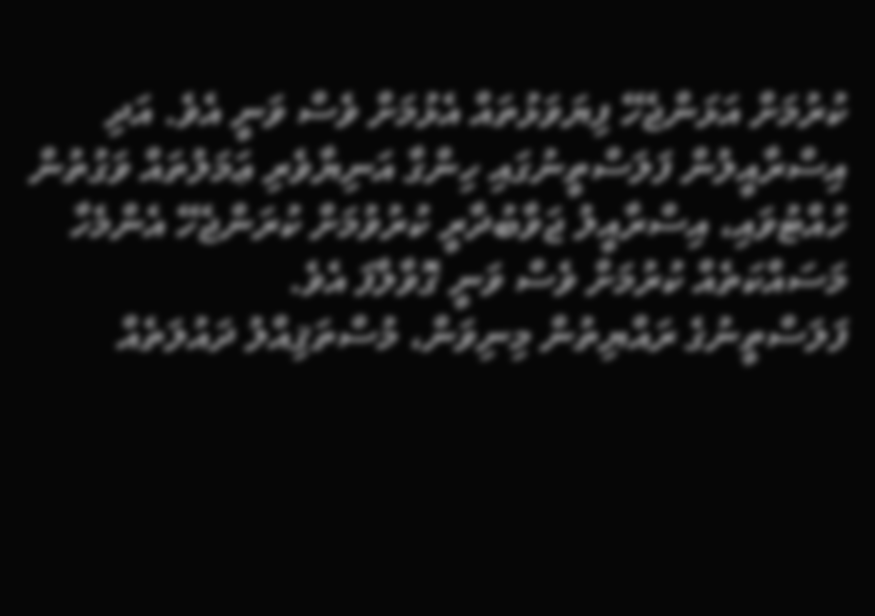ކުރުމަށް އަޅަންޖެހޭ ފިޔަވަޅުތައް އެޅުމަށް ވެސް ވަނީ އެވެ. އަދި އިސްރާއީލުން ފަލަސްތީނުގައި ހިންގާ އަނިޔާވެރި ޢަމަލުތައް ވަގުތުން ހުއްޓުވައި، އިސްރާއީލު ޖަވާބުދާރީ ކުރުވުމަށް ކުރަންޖެހޭ އެންމެހާ މަސައްކަތެއް ކުރުމަށް ވެސް ވަނީ ގޮވާލާފަ އެވެ.
ފަލަސްތީނުގެ ރައްޔިތުން މިނިވަން، މުސްތަޤިއްލު ދައުލަތެއް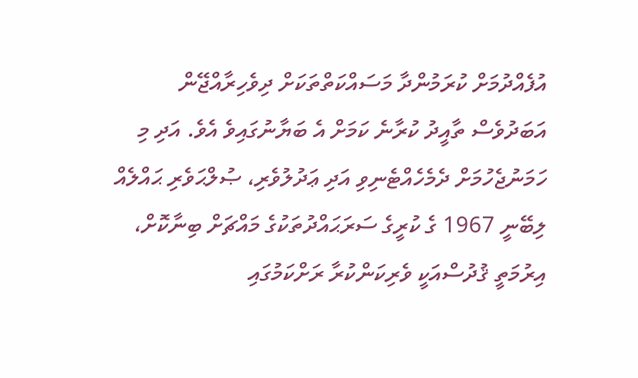އުފެއްދުމަށް ކުރަމުންދާ މަސައްކަތްތަކަށް ދިވެހިރާއްޖޭން އަބަދުވެސް ތާއީދު ކުރާނެ ކަމަށް އެ ބަޔާނުގައިވެ އެވެ. އަދި މި ހަމަނުޖެހުމަށް ދެމެހެއްޓެނިވި އަދި ޢަދުލުވެރި، ޞުލްޙަވެރި ޙައްލެއް ލިބޭނީ 1967 ގެ ކުރީގެ ސަރަޙައްދުތަކުގެ މައްޗަށް ބިނާކޮށް، އިރުމަތީ ޤުދުސްއަކީ ވެރިކަންކުރާ ރަށްކަމުގައި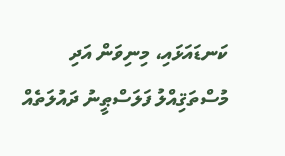ކަނޑައަޅައި، މިނިވަން އަދި މުސްތަޤިއްލު ފަލަސްޠީނު ދައުލަތެއް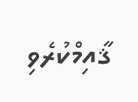ޤާއިމްކުރެވި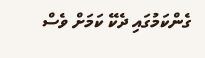ގެންކަމުގައި ދެކޭ ކަމަށް ވެސް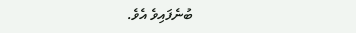ބުނެފައިވެ އެވެ.